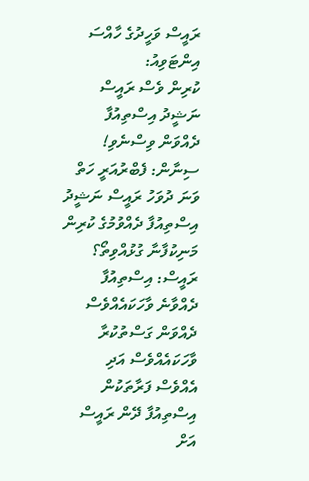ރައީސް ވަހީދުގެ ހާއްސަ އިންޓަވިއު:
ކުރިން ވެސް ރައީސް ނަޝީދު އިސްތިއުފާ ދެއްވަން ވިސްނެވި!
ސިނާން: ފެބްރުއަރީ ހަތް ވަނަ ދުވަހު ރައީސް ނަޝީދު އިސްތިއުފާ ދެއްވުމުގެ ކުރިން މަނިކުފާނާ ގުޅުއްވިތޯ؟
ރައީސް: އިސްތިއުފާ ދެއްވާނެ ވާހަކައެއްވެސް ދެއްވަން ގަސްތުކުރާ ވާހަކައެއްވެސް އަދި އެއްވެސް ފަރާތަކުން އިސްތިއުފާ ދޭން ރައީސް އަށް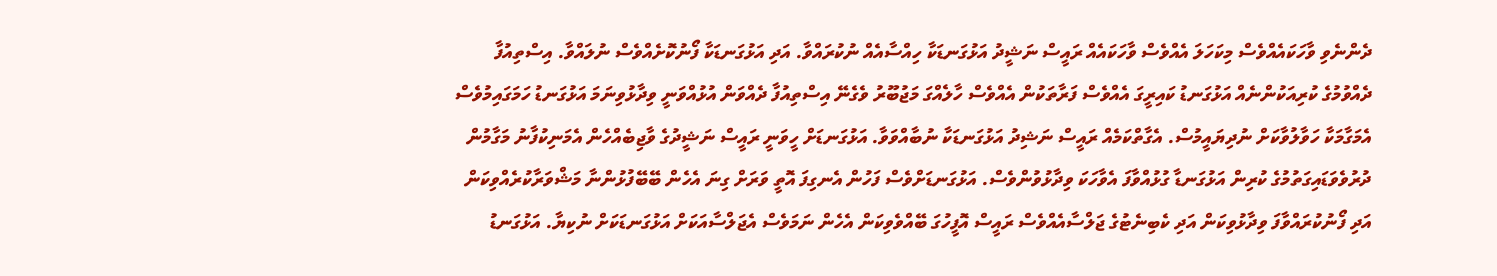ދެންނެވި ވާހަކައެއްވެސް މިކަހަލަ އެއްވެސް ވާހަކައެއް ރައީސް ނަޝީދު އަޅުގަނޑަކާ ހިއްސާއެއް ނުކުރައްވާ. އަދި އަޅުގަނޑަކާ ފޯނުކޮށެއްވެސް ނުލައްވާ. އިސްތިއުފާ ދެއްވުމުގެ ކުރިއަކުންނެއް އަޅުގަނޑު ކައިރީގަ އެއްވެސް ފަރާތަކުން އެއްވެސް ހާލެއްގަ މަޖުބޫރު ވެގެނޭ އިސްތިއުފާ ދެއްވަން އުޅުއްވަނީ ވިދާޅުވިނަމަ އަޅުގަނޑު ހަމަގައިމުވެސް އެމަގާމަކާ ހަވާލުވާކަށް ނުދިޔައީމުސް. އެގާތްކަމެއް ރައީސް ނަޝިދު އަޅުގަނޑަކާ ނުބާއްވަވާ. އަޅުގަނޑަށް ހީވަނީ ރައީސް ނަޝީދުގެ ވާޖިބެއްހެން އެމަނިކުފާނު މަގާމުން ދުރުވެވަޑައިގަތުމުގެ ކުރިން އަޅުގަނޑާ ގުޅުއްވާފަ އެވާހަކަ ވިދާޅުވުންވެސް. އަޅުގަނޑަށްވެސް ފަހުން އެނގިފަ އޮތީ ވަރަށް ގިނަ އެހެން ބޭބޭފުޅުންނާ މަޝްވަރާކުރެއްވިކަން އަދި ފޯނުކުރައްވާފަ ވިދާޅުވިކަން އަދި ކެބިނެޓުގެ ޖަލްސާއެއްވެސް ރައީސް އޮފީހުގަ ބޭއްވެވިކަން އެހެން ނަމަވެސް އެޖަލްސާއަކަށް އަޅުގަނޑަކަށް ނުކިޔާ. އަޅުގަނޑު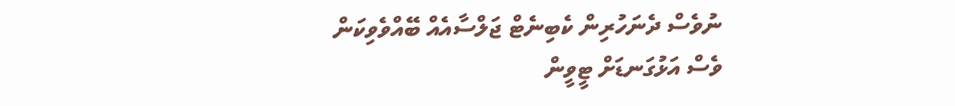ނުވެސް ދެނަހުރިން ކެބިނެޓް ޖަލްސާއެއް ބޭއްވެވިކަން ވެސް އަޅުގަނޑަށް ޓީވީން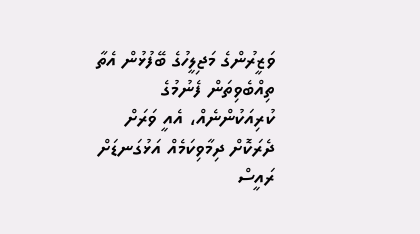ވަޒީރުންގެ މަޖިލީހުގެ ބޭފުޅުން އެތާ ތިއްބެވިތަން ފެނުމުގެ ކުރިއަކުންނެއް، އެއީ ވަރަށް ދެރަކޮށް ދިމާވިކަމެއް އަޅުގަނޑަށް ރައީސް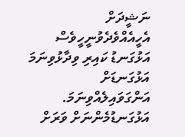ނަޝީދަށް އެހީއެއްވެދެވުނީހީވެސް އަޅުގަނޑު ކައިރި ވިދާޅުވިނަމަ އަޅުގަނޑަށް އަންގަވައިލެއްވިނަމަ.
އަޅުގަނޑުމެންނަށް ވަރަށް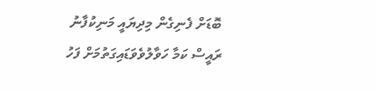ބޮޑަށް ފެނިގެން މިދިޔައީ މަނިކުފާނު ރައީސް ކަމާ ހަވާލުވެވަޑައިގަތުމަށް ފަހު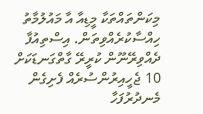މިކަންތައްތަކާ މީޑިއާ އާ މައުލުމާތު ހިއްސާކުރެއްވިތަން. އިސްތިއުފާ ދެއްވިރޭނޫން ކުރީރޭ ގާތްގަނޑަކަށް 10 ޖެހީއިރުންސުރެއް ފެށިގެން މެނދުރުފަހާ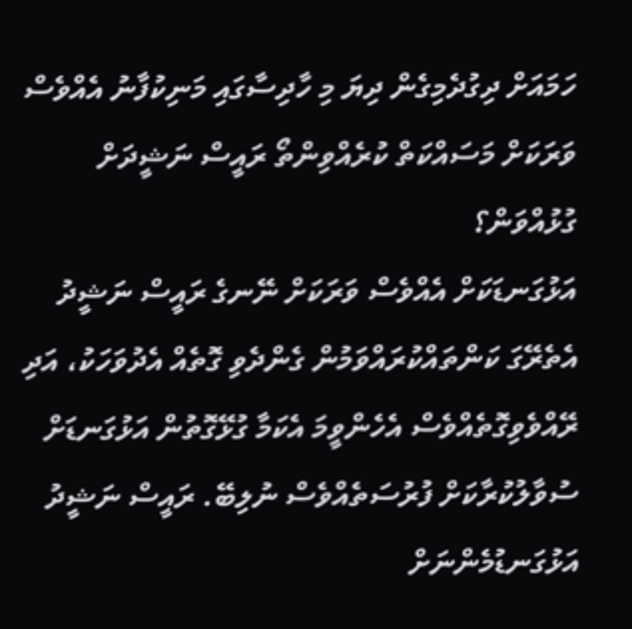ހަމައަށް ދިގުދެމިގެން ދިޔަ މި ހާދިސާގައި މަނިކުފާނު އެއްވެސް ވަރަކަށް މަސައްކަތް ކުރެއްވިންތޯ ރައީސް ނަޝީދަށް ގުޅުއްވަން؟
އަޅުގަނޑަކަށް އެއްވެސް ވަރަކަށް ނޭނގެ ރައީސް ނަޝީދު އެތެރޭގަ ކަންތައްކުރައްވަމުން ގެންދެވި ގޮތެއް އެދުވަހަކު، އަދި ރޭއްވެވިގޮތެއްވެސް އެހެންވީމަ އެކަމާ ގުޅޭގޮތުން އަޅުގަނޑަށް ސުވާލުކުރާކަށް ފުރުސަތެއްވެސް ނުލިބޭ. ރައީސް ނަޝީދު އަޅުގަނޑުމެންނަށް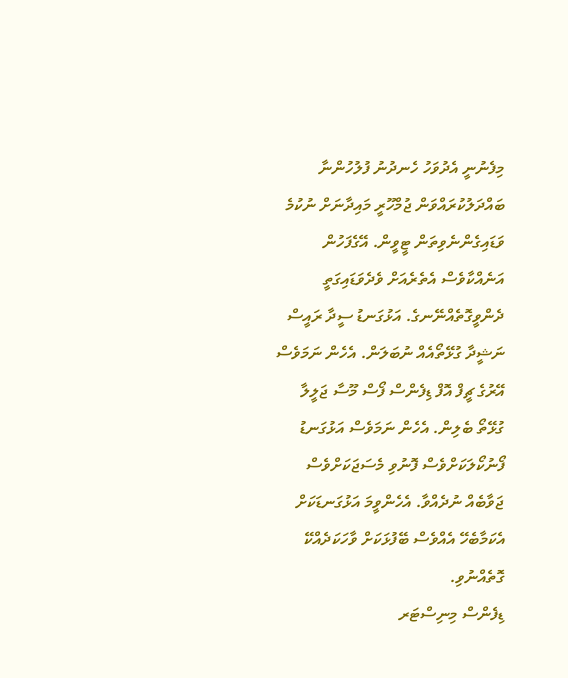މިފެނުނީ އެދުވަހު ހެނދުނު ފުލުހުންނާ ބައްދަލުކުރައްވަން ޖުމްހޫރީ މައިދާނަށް ނުކުމެ ވަޑައިގެންނެވިތަން ޓީވީން. އޭގެފަހުން އަނެއްކާވެސް އެތެރެއަށް ވެދެވަޑައިގަތީ ދެންވީގޮތެއްނޭނގެ. އަޅުގަނޑު ސީދާ ރައީސް ނަޝީދާ ގުޅޭތޯއެއް ނުބަލަން. އެހެން ނަމަވެސް އޭރުގެ ޗީފް އޮފް ޑިފެންސް ފޯސް މޫސާ ޖަލީލާ ގުޅޭތޯ ބެލިން. އެހެން ނަމަވެސް އަޅުގަނޑު ފޯނުކޯލަކަށްވެސް ފޮނުވި މެސަޖަކަށްވެސް ޖަވާބެއް ނުދެއްވާ. އެހެންވީމަ އަޅުގަނޑަކަށް އެކަމާބެހޭ އެއްވެސް ބޭފުޅަކަށް ވާހަކަދެއްކޭ ގޮތެއްނުވި.
ޑިފެންސް މިނިސްޓަރ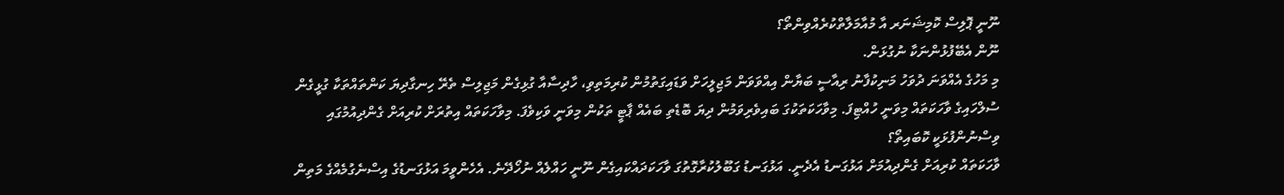ނޫނީ ޕޮލިސް ކޮމިޝަނަރ އާ މުއާމަލާތްކުރެއްވިންތޯ؟
ނޫން އެބޭފުޅުންނަކާ ނުގުޅަން.
މި މަހުގެ އެއްވަނަ ދުވަހު މަނިކުފާނު ރިއާސީ ބަޔާން އިއްވަވަން މަޖިލީހަށް ވަޑައިގަތުމުން ކުރިމަތިވި، ހާދިސާއާ ގުޅިގެން މަޖިލިސް ތެރޭ ހިނގާދިޔަ ކަންތައްތަކާ ގުޅީގެން ސުލްހައިގެ ވާހަކަތައް މިވަނީ ހުއްޓިފަ. މިވާހަކަތަކުގަ ބައިވެރިވަމުން ދިޔަ ބޮޑެތި ބައެއް ޕާޓީ ތަކުން މިވަނީ ވަކިވެފަ. މިވާހަކަތައް އިތުރަށް ކުރިއަށް ގެންދިއުމުގައި ވިސްނުންފުޅަކީ ކޮބައިތޯ؟
ވާހަކަތައް ކުރިއަށް ގެންދިއުމަށް އަޅުގަނޑު އެދެނީ. އަޅުގަނޑު ގަބޫލުކުރާގޮތުގަ ވާހަކަދައްކައިގެން ނޫނީ ހައްލެއް ނުހޯދޭނެ. އެހެންވީމަ އަޅުގަނޑުގެ އިސްނެގުމެއްގެ މަތިން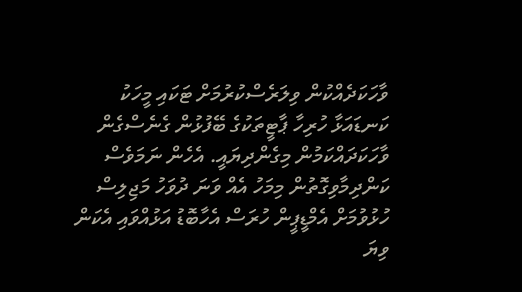ވާހަކަދެއްކުން ވިލަރެސްކުރުމަށް ޓަކައި މީހަކު ކަނޑައަޅާ ހުރިހާ ޕާޓީތަކުގެ ބޭފުޅުން ގެނެސްގެން ވާހަކަދައްކަމުން މިގެންދިޔައީ. އެހެން ނަމަވެސް ކަންދިމާވިގޮތުން މިމަހު އެއް ވަނަ ދުވަހު މަޖިލިސް ހުޅުވުމަށް އެމްޑީޕީން ހުރަސް އެހާބޮޑު އަޅުއްވައި އެކަން ވިޔަ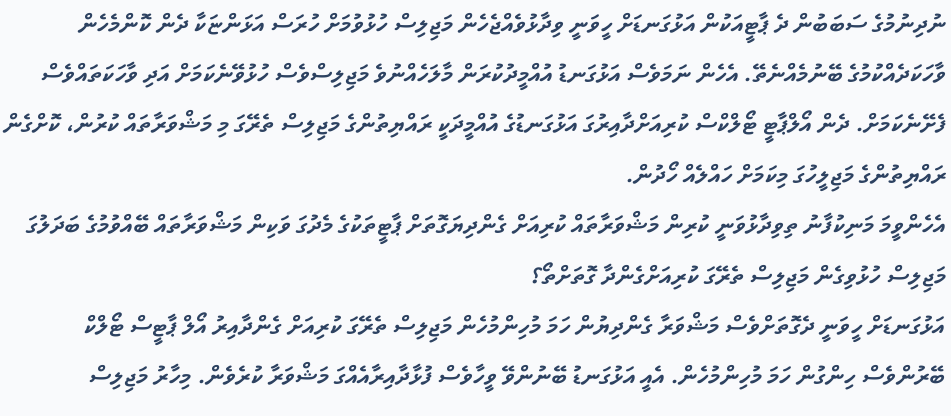ނުދިނުމުގެ ސަބަބުން ދެ ޕާޓީއަކުން އަޅުގަނޑަށް ހީވަނީ ވިދާޅުވެއްޖެހެން މަޖިލިސް ހުޅުވުމަށް ހުރަސް އަޅަންޏަކާ ދެން ކޮންމެހެން ވާހަކަދެއްކުމުގެ ބޭނުމެއްނެތޭ. އެހެން ނަމަވެސް އަޅުގަނޑު އުއްމީދުކުރަން މާލަހެއްނުވެ މަޖިލިސްވެސް ހުޅުވޭނެކަމަށް އަދި ވާހަކަތައްވެސް ފެށޭނެކަމަށް. ދެން އޯލްޕާޓީ ޓޯލްކްސް ކުރިއަށްދާއިރުގަ އަޅުގަނޑުގެ އުއްމީދަކީ ރައްޔިތުންގެ މަޖިލިސް ތެރޭގަ މި މަޝްވަރާތައް ކުރުން، ކޮށްގެން ރައްޔިތުންގެ މަޖިލީހުގަ މިކަމަށް ހައްލެއް ހޯދުން.
އެހެންވީމަ މަނިކުފާނު ތިވިދާޅުވަނީ ކުރިން މަޝްވަރާތައް ކުރިއަށް ގެންދިޔަގޮތަށް ޕާޓީތަކުގެ މެދުގަ ވަކިން މަޝްވަރާތައް ބޭއްވުމުގެ ބަދަލުގަ މަޖިލިސް ހުޅުވިގެން މަޖިލިސް ތެރޭގަ ކުރިއަށްގެންދާ ގޮތަށްތޯ؟
އަޅުގަނޑަށް ހީވަނީ ދެގޮތަށްވެސް މަޝްވަރާ ގެންދިޔުން ހަމަ މުހިންމުހެން މަޖިލިސް ތެރޭގަ ކުރިއަށް ގެންދާއިރު އޯލް ޕާޓީސް ޓޯލްކް ބޭރުންވެސް ހިންގުން ހަމަ މުހިންމުހެން. އެއީ އަޅުގަނޑު ބޭނުންވޭ ވީހާވެސް ފުޅާދާއިރާއެއްގަ މަޝްވަރާ ކުރެވެން. މިހާރު މަޖިލިސް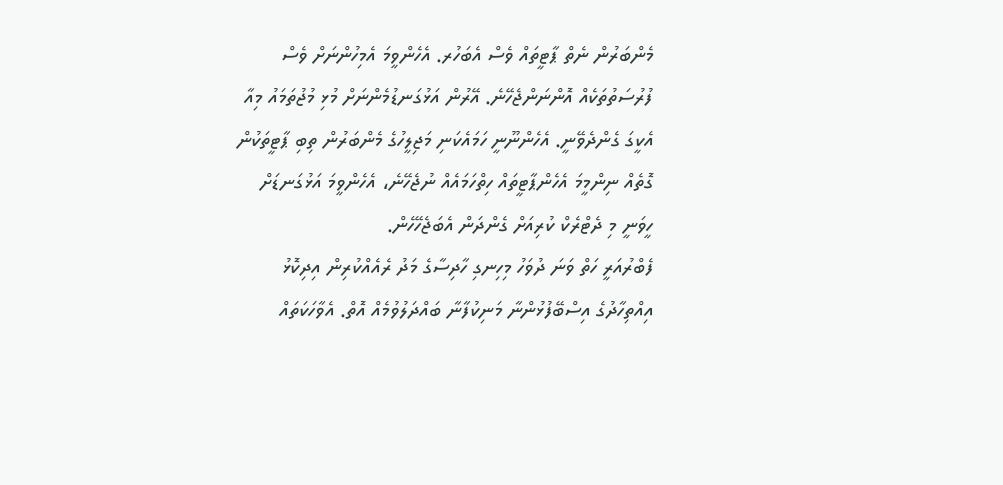މެންބަރުން ނެތް ޕާޓީތައް ވެސް އެބަހުރ. އެހެންވީމަ އެމިހުންނަށް ވެސް ފުރުސަތުތަކެއް އޮންނަންޖެހޭނެ. އޭރުން އަޅުގަނޑުމެންނަށް މުޅި މުޖުތަމައު މިއާ އެކީގަ ގެންދެވޭނީ. އެހެންނޫނީ ހަމައެކަނި މަޖިލީހުގެ މެންބަރުން ތިބި ޕާޓީތަކުން ގޮތެއް ނިންމީމަ އެހެންޕާޓީތައް ހިތްހަމައެއް ނުޖެހޭނެ، އެހެންވީމަ އަޅުގަނޑަށް ހީވަނީ މި ދެޓްރެކް ކުރިއަށް ގެންދަން އެބަޖެހޭހެން.
ފެބްރުއަރީ ހަތް ވަނަ ދުވަހު މިހިނގި ހާދިސާގެ މަދު ރެއެއްކުރިން އިދިކޮޅު އިއްތިހާދުގެ އިސްބޭފުޅުންނާ މަނިކުފާނާ ބައްދަލުވުމެއް އޮތް. އެވާހަކަތައް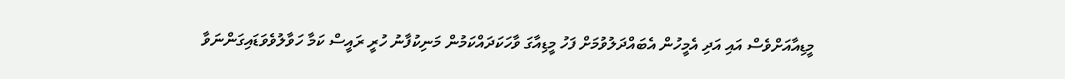މީޑިއާއަށްވެސް އައި އަދި އެމީހުން އެބައްދަލުވުމަށް ފަހު މީޑިއާގަ ވާހަކަދައްކަމުން މަނިކުފާނު ހުރީ ރައީސް ކަމާ ހަވާލުވެވަޑައިގަންނަވާ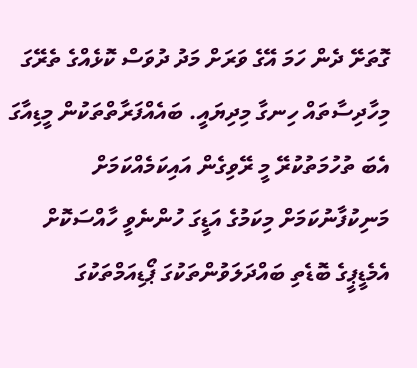ގޮތަށޭ ދެން ހަމަ އޭގެ ވަރަށް މަދު ދުވަސް ކޮޅެއްގެ ތެރޭގަ މިހާދިސާތައް ހިނގާ މިދިޔައީ. ބައެއްފަރާތްތަކުން މީޑިއާގަ އެބަ ތުހުމަތުކުރޭ މީ ރޭވިގެން އައިކަމެއްކަމަށް މަނިކުފާނުކަމަށް މިކަމުގެ އަޑީގަ ހުންނެވީ ހާއްސަކޮށް އެމެޑީޕީގެ ބޮޑެތި ބައްދަލަވުންތަކުގަ ޕޯޑިއަމްތަކުގަ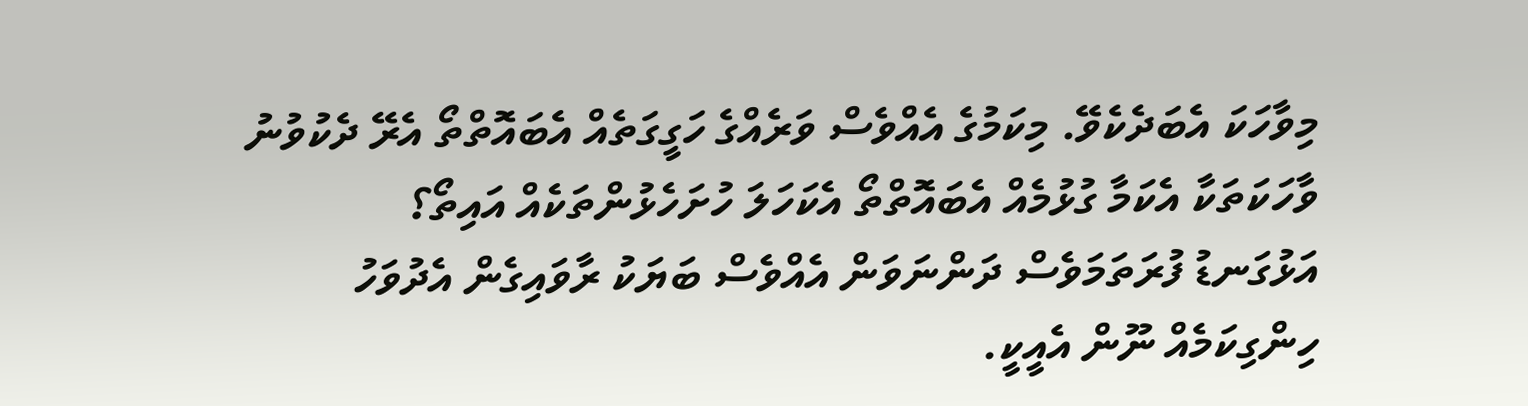މިވާހަކަ އެބަދެކެވޭ. މިކަމުގެ އެއްވެސް ވަރެއްގެ ހަގީގަތެއް އެބައޮތްތޯ އެރޭ ދެކުވުނު ވާހަކަތަކާ އެކަމާ ގުޅުމެއް އެބައޮތްތޯ އެކަހަލަ ހުށަހެޅުންތަކެއް އައިތޯ؟
އަޅުގަނޑު ފުރަތަމަވެސް ދަންނަވަން އެއްވެސް ބަޔަކު ރާވައިގެން އެދުވަހު ހިންގިކަމެއް ނޫން އެއީކީ.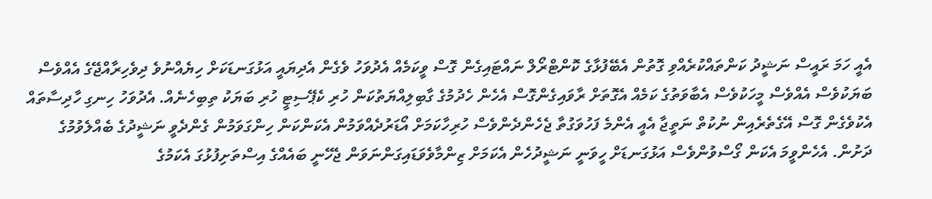އެއީ ހަމަ ރައީސް ނަޝީދު ކަންތައްކުރެއްވި ގޮތުން އެބޭފުޅާގެ ކޮންޓްރޯލް ނައްޓައިގެން ގޮސް ވީކަމެއް އެދުވަހު ވެގެން އެދިޔައީ އަޅުގަނޑަކަށް ހިޔެއްނުވެ ދިވެހިރާއްޖޭގެ އެއްވެސް ބަޔަކުވެސް އެއްވެސް މީހަކުވެސް އެބާވަތުގެ ކަމެއް އެގޮތަށް ރާވައިގެންގޮސް އެހެން ހެދުމުގެ ގާބިލިއްޔަތުކަން ހުރި ކެޕޭސިޓީ ހުރި ބަޔަކު ތިބިހެނެއް. އެދުވަހު ހިނގި ހާދިސާތައް އެކުވެގެން ގޮސް އޭގެތެރެއިން ނުކުތް ނަތީޖާ އެއީ އެންމެ ފަހުވަގުތާ ޖެހެންދެންވެސް ހުރިހާކަމަށް އޯޑަރުދެއްވަމުން އެކަންކަން ހިންގަވަމުން ގެންދެވީ ނަޝީދުގެ ބެއްލެވުމުގެ ދަށުން. އެހެންވީމަ އެކަން ގޯސްވުންވެސް އަޅުގަނޑަށް ހީވަނީ ނަޝީދުހެން އެކަމަށް ޒިންމާވެވަޑައިގަންނަވަން ޖެހޭނީ ބައެއްގެ އިސްތަށިފުޅުގަ އެކަމުގެ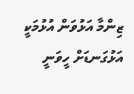ޒިންމާ އަޅުވަން އުޅުމަކީ އަޅުގަނޑަށް ހީވަނީ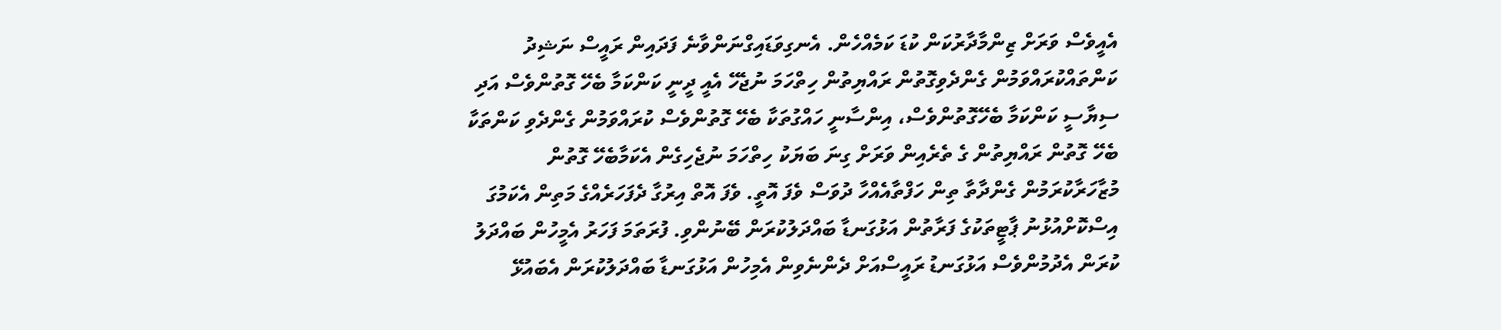އެއީވެސް ވަރަށް ޒިންމާދާރުކަން ކުޑަ ކަމެއްހެން. އެނގިވަޑައިގްނަންވާނެ ފަދައިން ރައީސް ނަޝިދު ކަންތައްކުރައްވަމުން ގެންދެވިގޮތުން ރައްޔިތުން ހިތްހަމަ ނުޖެހޭ އެއީ ދީނީ ކަންކަމާ ބެހޭ ގޮތުންވެސް އަދި ސިޔާސީ ކަންކަމާ ބެހޭގޮތުންވެސް، އިންސާނީ ހައްގުތަކާ ބެހޭ ގޮތުންވެސް ކުރައްވަމުން ގެންދެވި ކަންތަކާ ބެހޭ ގޮތުން ރައްޔިތުން ގެ ތެރެއިން ވަރަށް ގިނަ ބަޔަކު ހިތްހަމަ ނުޖެހިގެން އެކަމާބެހޭ ގޮތުން މުޒާހަރާކުރަމުން ގެންދާތާ ތިން ހަފްތާއެއްހާ ދުވަސް ވެފަ އޮތީ. ވެފަ އޮތް އިރުގާ ދެފަހަރެއްގެ މަތިން އެކަމުގަ އިސްކޮށްއުޅުނު ޕާޓީތަކުގެ ފަރާތުން އަޅުގަނޑާ ބައްދަލުކުރަން ބޭނުންވި. ފުރަތަމަ ފަހަރު އެމީހުން ބައްދަލު ކުރަން އެދުމުންވެސް އަޅުގަނޑު ރައީސްއަށް ދެންނެވިން އެމިހުން އަޅުގަނޑާ ބައްދަލުކުރަން އެބައުޅޭ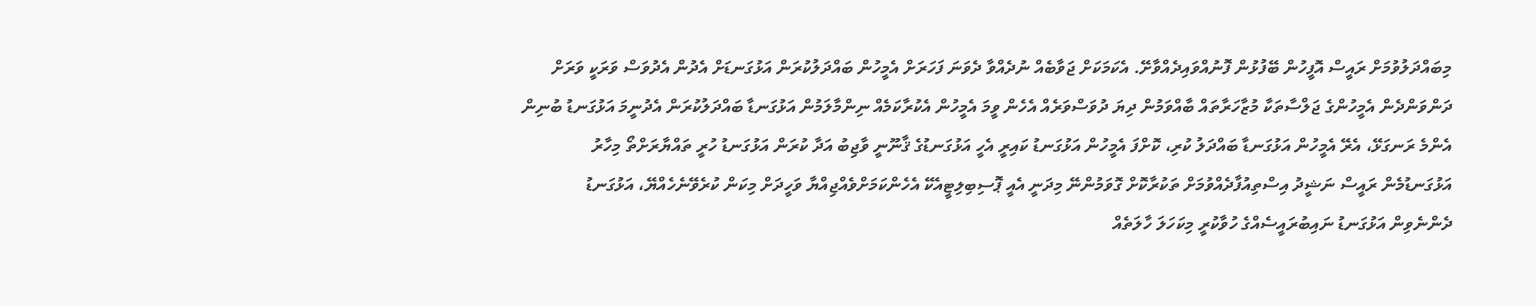މިބައްދަލުވުމަށް ރައީސް އޮފީހުން ބޭފުޅުން ފޮނުއްވައިދެއްވާށޭ. އެކަމަކަށް ޖަވާބެއް ނުދެއްވާ ދެވަނަ ފަހަރަށް އެމީހުން ބައްދަލުކުރަން އަޅުގަނޑަށް އެދުން އެދުވަސް ވަރަކީ ވަރަށް ދަންވަންދެން އެމީހުންގެ ޖަލްސާތަކާ މުޒާހަރާތައް ބާއްވަމުން ދިޔަ ދުވަސްވަރެއް އެހެން ވީމަ އެމީހުން އެކުރާކަމެއް ނިންމާލަމުން އަޅުގަނޑާ ބައްދަލުކުރަން އެދުނީމަ އަޅުގަނޑު ބުނިން އެންމެ ރަނގަޅޭ، އެރޭ އެމީހުން އަޅުގަނޑާ ބައްދަލު ކުރި، ކޮށްފަ އެމީހުން އަޅުގަނޑު ކައިރީ އެހީ އަޅުގަނޑުގެ ޤާނޫނީ ވާޖިބު އަދާ ކުރަން އަޅުގަނޑު ހުރީ ތައްޔާރަށްތޯ މިހާރު އަޅުގަނޑުމެން ރައީސް ނަޝީދު އިސްތިއުފާދެއްވުމަށް ތަކުރާކޮށް ގޮވަމުންނޭ މިދަނީ އެއީ ޕޮސިބިލިޓީއެކޭ އެހެންކަމަށްވެއްޖިއްޔާ ވަހީދަށް މިކަން ކުރެވޭނެހެއްޔޭ، އަޅުގަނޑު ދެންނެވިން އަޅުގަނޑު ނައިބުރައީސެއްގެ ހުވާކުރީ މިކަހަލަ ހާލަތެއް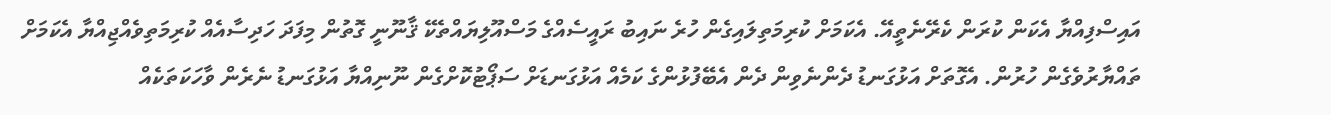އައިސްފިއްޔާ އެކަން ކުރަން ކެރޭނެތީއޭ. އެކަމަށް ކުރިމަތިލައިގެން ހުރެ ނައިބު ރައީސެއްގެ މަސްއޫލިޔައްތެކޭ ޤާނޫނީ ގޮތުން މިފަދަ ހަދިސާއެއް ކުރިމަތިވެއްޖިއްޔާ އެކަމަށް ތައްޔާރުވެގެން ހުރުން. އެގޮތަށް އަޅުގަނޑު ދެންނެވިން ދެން އެބޭފުޅުންގެ ކަމެއް އަޅުގަނޑަށް ސަޕޯޓުކޮށްގެން ނޫނިއްޔާ އަޅުގަނޑު ނެރެން ވާހަކަތަކެއް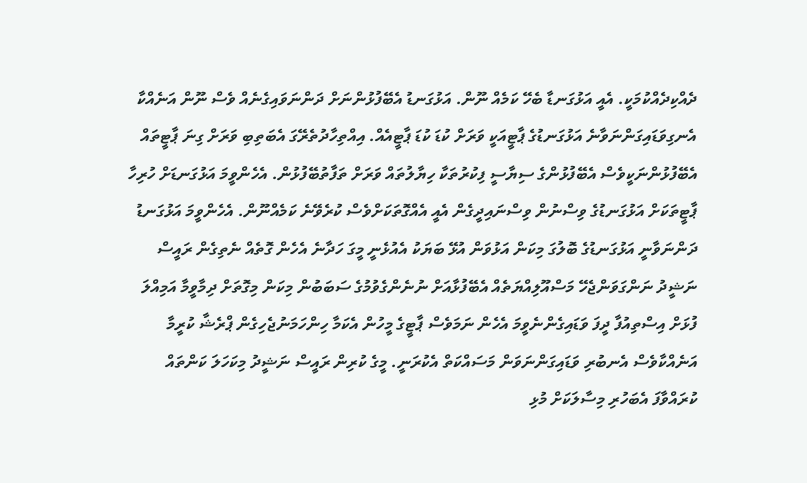ދެއްކިދެއްކުމަކީ. އެއީ އަޅުގަނޑާ ބެހޭ ކަމެއް ނޫން. އަޅުގަނޑު އެބޭފުޅުންނަށް ދަންނަވައިގެނެއް ވެސް ނޫން އަނެއްކާ އެނގިވަޑައިގަންނަވާނެ އަޅުގަނޑުގެ ޕާޓީއަކީ ވަރަށް ކުޑަ ކުޑަ ޕާޓީއެއް. އިއްތިހާދުތެރޭގަ އެބަތިބި ވަރަށް ގިނަ ޕާޓީތައް އެބޭފުޅުންނަކީވެސް އެބޭފުޅުންގެ ސިޔާސީ ފިކުރުތަކާ ހިޔާލުތައް ވަރަށް ތަފާތުބޭފުޅުން. އެހެންވީމަ އަޅުގަނޑަށް ހުރިހާ ޕާޓީތަކަށް އަޅުގަނޑުގެ ވިސްނުން ވިސްނައިދީގެން އެއީ އެއްގޮތަކަށްވެސް ކުރެވޭނެ ކަމެއްނޫން. އެހެންވީމަ އަޅުގަނޑު ދަންނަވާނީ އަޅުގަނޑުގެ ބޮލުގަ މިކަން އަޅުވަން އުޅޭ ބަޔަކު އެއުޅެނީ މީގަ ހަދާނެ އެހެން ގޮތެއް ނެތިގެން ރައީސް ނަޝީދު ނަންގަވަންޖެހޭ މަސްއޫލިއްޔަތެއް އެބޭފުޅާއަށް ނުނެންގެވުމުގެ ސަބަބުން މިކަން މިގޮތަށް ދިމާވީމާ އަމިއްލަ ފުޅަށް އިސްތިއުފާ ދީފަ ވަޑައިގެންނެވީމަ އެހެން ނަމަވެސް ޕާޓީގެ މީހުން އެކަމާ ހިންހަމަނުޖެހިގެން ޕްރެޝާ ކުރީމާ އަނެއްކާވެސް އެނބުރި ވަޑައިގަންނަވަން މަސައްކަތް އެކުރަނީ. މީގެ ކުރިން ރައީސް ނަޝީދު މިކަހަލަ ކަންތައް ކުރައްވާފަ އެބަހުރި މިސާލަކަށް މުޅި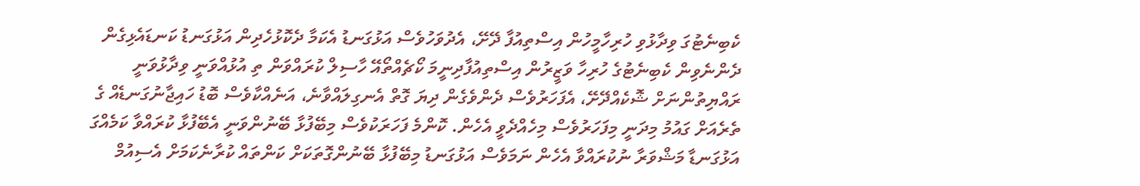ކެބިނެޓުގަ ވިދާޅުވި ހުރިހާމީހުން އިސްތިއުފާ ދޭށޭ، އެދުވަހުވެސް އަޅުގަނޑު އެކަމާ ދެކޮޅުހެދިން އަޅުގަނޑު ކަނޑައެޅިގެން ދެންނެވިން ކެބިނެޓުގެ ހުރިހާ ވަޒީރުން އިސްތިއުފާދިނީމަ ކޯޗެއްތޯއޭ ހާސިލް ކުރައްވަން ތި އުޅުއްވަނީ ވިދާޅުވަނީ ރައްޔިތުންނަށް ޝޮކެއްދޭށޭ، އެފަހަރުވެސް ދެންވެގެން ދިޔަ ގޮތް އެނގިލައްވާނެ، އަނެއްކާވެސް ބޮޑު ހައިޖާނުގަނޑެއް ގެ ތެރެއަށް ގައުމު މިދަނީ މިފަހަރުވެސް މިހެއްދެވީ އެހެން. ކޮންމެ ފަހަރަކުވެސް މިބޭފުޅާ ބޭނުންވަނީ އެބޭފުޅާ ކުރައްވާ ކަމެއްގަ އަޅުގަނޑާ މަޝްވަރާ ނުކުރައްވާ އެހެން ނަމަވެސް އަޅުގަނޑު މިބޭފުޅާ ބޭނުންގޮތަކަށް ކަންތައް ކުރާނެކަމަށް އެސިއުމް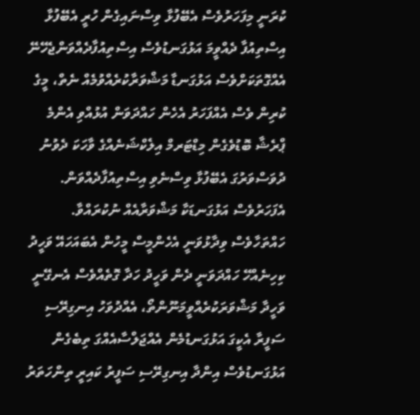ކުރަނީ މިފަހަރުވެސް އެބޭފުޅާ ވިސްނައިގެން ހުރީ އެބޭފުޅާ އިސްތިއުފާ ދެއްވީމަ އަޅުގަނޑުވެސް އިސްތިއުފާދެއްވަންޖެހޭނޭ އެއްގޮތަކަށްވެސް އަޅުގަނޑާ މަޝްވަރާކުރެއްވުމެއް ނެތް، މީގެ ކުރިން ވެސް އެއްފަހަރު އެހެން ހައްދަވަން އުޅުއްވި އެންމެ ޕްރެޝާ ބޮޑުވެގެން މިޑްޓަރމް އިލެކްޝަނެއްގެ ވާހަކަ ދެވުނު ދުވަސްވަރުގަ އެބޭފުޅާ ވިސްނެވި އިސްތިއުފާދެއްވަން. އެފަހަރުވެސް އަޅުގަނޑަކާ މަޝްވަރާއެއް ނުކުރައްވާ. ހައްތަހާވެސް ވިދާޅުވަނީ އެހެންމީސް މީހުން އެބައަހައޭ ވަހީދު ކިހިނެއްހޭ ހައްދަވަނީ ދެން ވަހީދު ހަދާ ގޮތެއްވެސް އެނގޭނީ ވަހީދާ މަޝްވަރަކުރެއްވީމަނޫންތޯ، އެއްދުވަހު އިނގިރޭސި ސަފީރާ އެކީގަ އަޅުގަނޑުމެން އެއްޖަލްސާއެއްގަ ތިބެގެން އަޅުގަނޑުވެސް އިންދާ އިނގިރޭސި ސަފީރު ކައިރީ ތިންހަތަރު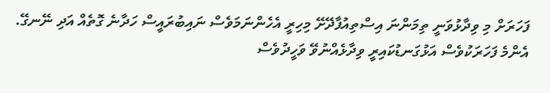ފަހަރަށް މި ވިދާޅުވަނީ ތިމަންނަ އިސްތިއުފާދޭށޭ މިހިރީ އެހެންނަމަވެސް ނައިބުރައީސް ހަދާނެ ގޮތެއް އަދި ނޭނގޭ. އެންމެ ފަހަރަކުވެސް އަޅުގަނޑުކައިރީ ވިދާޅެއްނުވޭ ވަހީދުވެސް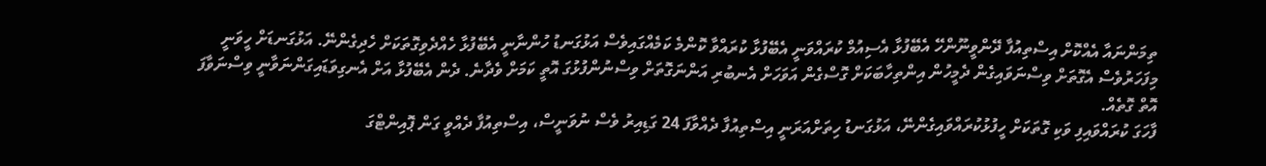ތިމަންނައާ އެއްކޮށް އިސްތިއުފާ ދޭންވީނޫންހޭ އެބޭފުޅާ އެސިއުމް ކުރައްވަނީ އެބޭފުޅާ ކުރައްވާ ކޮންމެ ކަމެއްގައިވެސް އަޅުގަނޑު ހުންނާނީ އެބޭފުޅާ ހެއްދެވިގޮތަކަށް ހެދިގެންނޭ. އަޅުގަނޑަށް ހީވަނީ މިފަހަރުވެސް އެގޮތަށް ވިސްނަވައިގެން ދެމީހުން އިންތިހާބަކަށް ގޮސްގެން އަވަހަށް އެނބުރި އަންނަގޮތަށް ވިސްނުންފުޅުގަ އޮތީ ކަމަށް ވެދާނެ. ދެން އެބޭފުޅާ އަށް އެނގިވަޑައިގަންނަވާނީ ވިސްނަވާފަ އޮތް ގޮތެއް.
ފާހަގަ ކުރައްވައިފި ވަކި ގޮތަކަށް ހީފުޅުކުރައްވައިގެންނޭ، އަޅުގަނޑު ހިތަށްއަރަނީ އިސްތިއުފާ ދެއްވާފަ 24 ގަޑިއިރު ވެސް ނުވަނީސް، އިސްތިއުފާ ދެއްވީ ގަން ޕޮއިންޓްގަ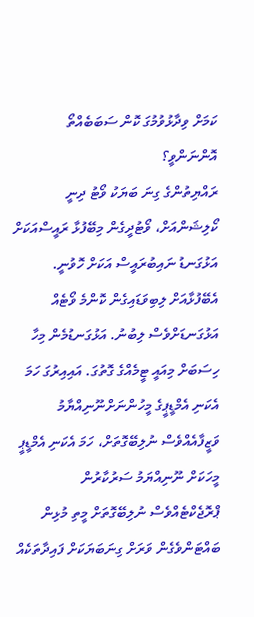ކަމަށް ވިދާޅުވުމުގަ ކޮން ސަބަބެއްތޯ އޮންނަންވީ؟
ރައްޔިތުންގެ ގިނަ ބަޔަކު ވޯޓު ދިނީ ކޯލިޝަންއަށް، ވޯޓުދީގެން މިބޭފުޅާ ރައީސްއަކަށް އަޅުގަނޑު ނައިބުރައީސް އަކަށް ހޮވުނީ. އެބޭފުޅާއަށް ލިބިވަޑައިގެން ކޮންމެ ވޯޓެއް އަޅުގަނޑަށްވެސް ލިބުނު. އަޅުގަނޑުމެން މިހާ ހިސަބަށް މިއައީ ޓީމެއްގެ ގޮތުގަ. އައިއިރުގަ ހަމަ އެކަނި އެމްޑީޕީގެ މީހުންނަށްނޫނިއްޔާމު ވަޒީފާއެއްވެސް ނުލިބޭގޮތަށް، ހަމަ އެކަނި އެމްޑީޕީ މީހަކަށް ނޫނިއްޔަމު ސަރުކާރުން ޕްރޮޖެކްޓެއްވެސް ނުލިބޭގޮތަށް މީތި މުޅިން ބައްޓަންވެގެން ވަރަށް ގިނަބަޔަކަށް ފައިދާތަކެއް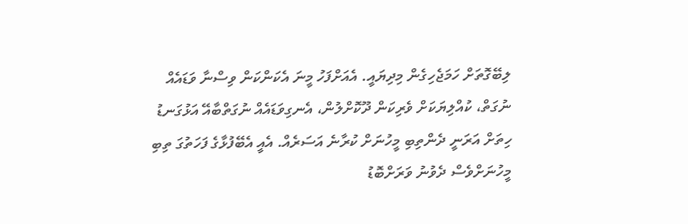ލިބޭގޮތަށް ހަމަޖެހިގެން މިދިޔައީ. އެއަށްފަހު މީނަ އެކަންކަން ވިސްނާ ވަޑައެއް ނުގަތް، ކުއްލިޔަކަށް ވެރިކަން ދޫކޮށްލުން، އެނގިވަޑައެއް ނުގަތްބާއޭ އަޅުގަނޑު ހިތަށް އަރަނީ ދެންތިބި މީހުނަށް ކުރާނެ އަސަރެއް. އެއީ އެބޭފުޅާގެ ފަހަތުގަ ތިބި މީހުނަށްވެސް ދެވުނު ވަރަށްބޮޑު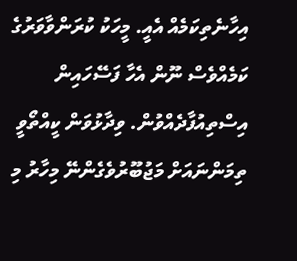އިހާނެތިކަމެއް އެއީ. މީހަކު ކުރަންވާވަރުގެ ކަމެއްވެސް ނޫން އެހާ ފަސޭހައިން އިސްތިއުފާދެއްވުން. ވިދާޅުވަން ކީއްތޯވީ ތިމަންނައަށް މަޖުބޫރުވެގެންނޭ މިހާރު މި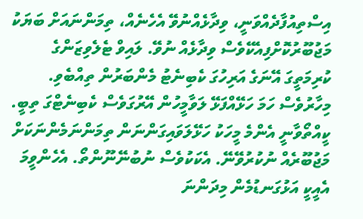އިސްތިއުފާދެއްވަނީ، ވިދާޅެއްނުވޭ އެހެނެއް، ތިމަންނައަށް ބަޔަކު މަޖުބޫރުކޮށްފިއެކޭވެސް ވިދާޅެއް ނުވޭ. ލައިވް ޓެލެވިޒަންގެ ކުރިމަތީގަ އޭނަގެ އަރިހުގަ ކެބިނެޓު މެންބަރުން ތިއްބެވި. މިހާރުވެސް ހަމަ ހަޅޭއްފަޅޭ ލަވާމީހުން އޭރުގަވެސް ކެބިނެޓްގަ ތިބީ. ކީއްތޯވާނީ އެންމެ މީހަކު ހަޅޭލަވައިގަންނަން ތިމަންނަމެންނަކަށް މަޖުބޫރެއް ނުކުރުވޭނޭ. އެކަކުވެސް ނުބުނޭނޫންތޯ. އެހެންވީމަ އެއީކީ އަޅުގަނޑުމެން މިދަންނަ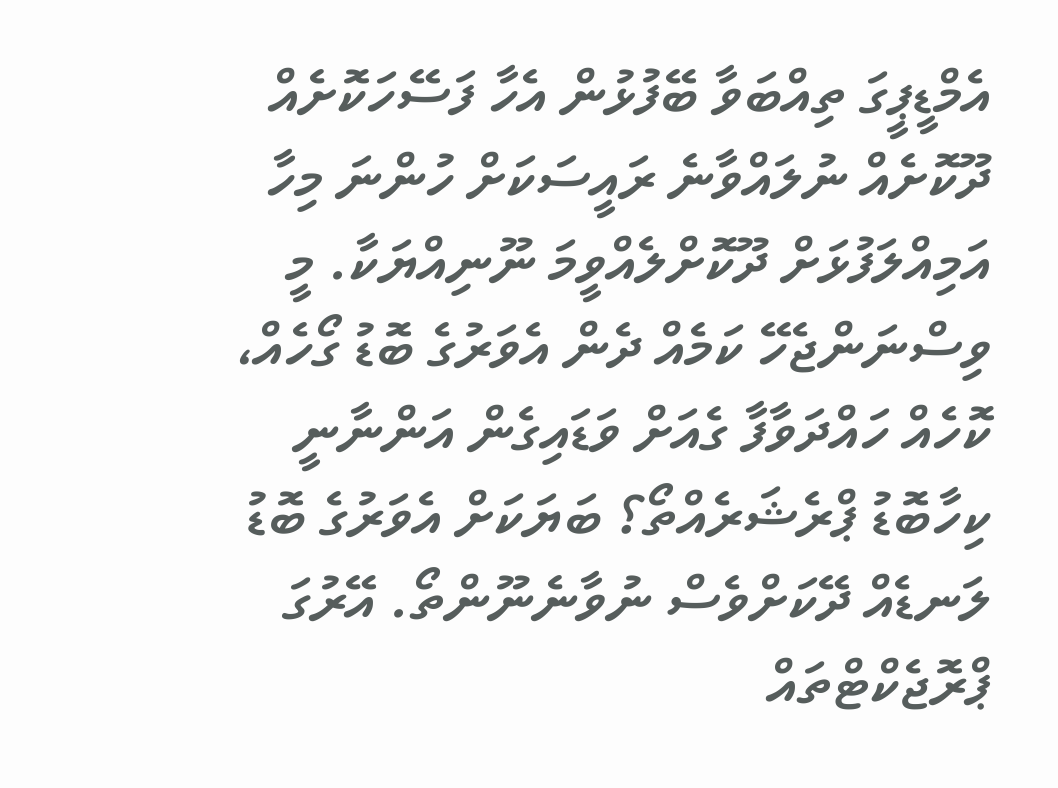އެމްޑީޕީގަ ތިއްބަވާ ބޭފުޅުން އެހާ ފަސޭހަކޮށެއް ދޫކޮށެއް ނުލައްވާނެ ރައީސަކަށް ހުންނަ މިހާ އަމިއްލަފުޅަށް ދޫކޮށްލެއްވީމަ ނޫނިއްޔަކާ. މީ ވިސްނަންޖެހޭ ކަމެއް ދެން އެވަރުގެ ބޮޑު ގޯހެއް، ކޮހެއް ހައްދަވާފާ ގެއަށް ވަޑައިގެން އަންނާނީ ކިހާބޮޑު ޕްރެޝަރެއްތޯ؟ ބަޔަކަށް އެވަރުގެ ބޮޑު ލަނޑެއް ދޭކަށްވެސް ނުވާނެނޫންތޯ. އޭރުގަ ޕްރޮޖެކްޓްތައް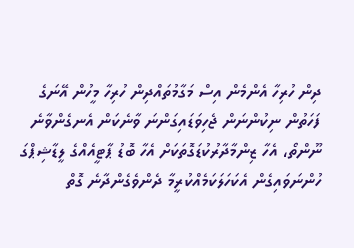ދިން ހުރިހާ އެންމެން އިސް މަގާމުތައްދިން ހުރިހާ މީހުން އޭނަގެ ފަހަތުން ނިކުންނަން ޖެހިވަޑައިގަންނަ ވާނެކަން އެނގެންވާނެ ނޫންތޯ، އެހާ ޒިންމާދާރުކުޑަގޮތަކަށް އެހާ ބޮޑު ޕާޓީއެއްގެ ލީޑާޝިޕްގަ ހުންނަވައިގެން އެކަހަލަކަމެއްކުރީމާ ދެންވެގެންދާނެ ގޮތް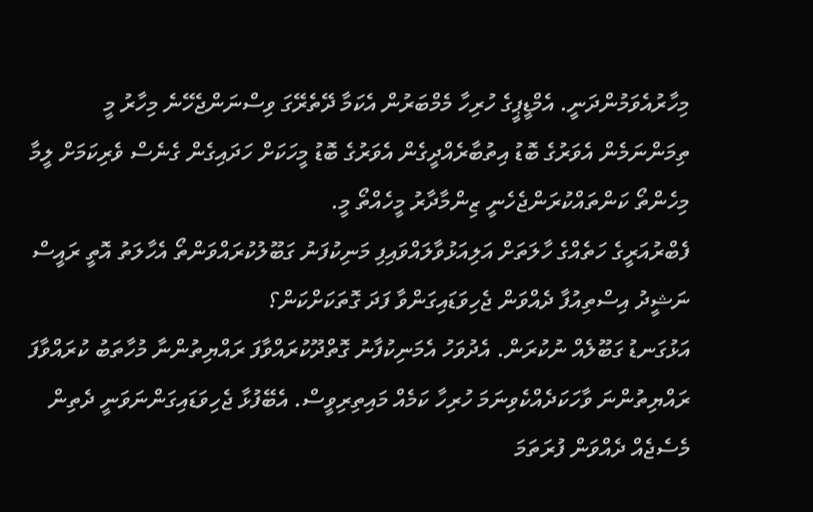މިހާރުއެވަމުންދަނީ. އެމްޑީޕީގެ ހުރިހާ މެމްބަރުން އެކަމާ ދޭތެރޭގަ ވިސްނަންޖެހޭނެ މިހާރު މީ ތިމަންނަމެން އެވަރުގެ ބޮޑު އިތުބާރެއްދީގެން އެވަރުގެ ބޮޑު މީހަކަށް ހަދައިގެން ގެނެސް ވެރިކަމަށް ލީމާ މިހެންތޯ ކަންތައްކުރަންޖެހެނީ ޒިންމާދާރު މީހެއްތޯ މީ.
ފެބްރުއަރީގެ ހަތެއްގެ ހާލަތަށް އަލިއަޅުވާލައްވައިފި މަނިކުފަނު ގަބޫލުކުރައްވަންތޯ އެހާލަތު އޮތީ ރައީސް ނަޝީދު އިސްތިއުފާ ދެއްވަން ޖެހިވަޑައިގަންވާ ފަދަ ގޮތަކަށްކަން؟
އަޅުގަނޑު ގަބޫލެއް ނުކުރަން. އެދުވަހު އެމަނިކުފާނު ގޮތްދޫކުރައްވާފަ ރައްޔިތުންނާ މުހާތަބު ކުރައްވާފަ ރައްޔިތުންނަ ވާހަކަދެއްކެވިނަމަ ހުރިހާ ކަމެއް މައިތިރިވީސް. އެބޭފުޅާ ޖެހިވަޑައިގަންނަވަނީ ދެތިން މެސެޖެއް ދެއްވަން ފުރަތަމަ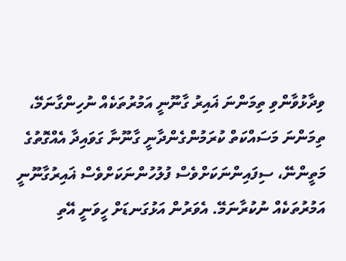ވިދާޅުވާންވި ތިމަންނަ ޣައިރު ގާނޫނީ އަމުރުތަކެއް ނުހިންގާނަމޭ، ތިމަންނަ މަސައްކަތް ކުރަމުންގެންދާނީ ގާނޫނާ ގަވައިދާ އެއްގޮތުގެ މަތީންނޭ، ސިފައިންނަކަށްވެސް ފުލުހުންނަކަށްވެސް ޣައިރުގާނޫނީ އަމުރުތަކެއް ނުކުރާނަމޭ. އެވަރުން އަޅުގަނޑަށް ހީވަނީ އޭތި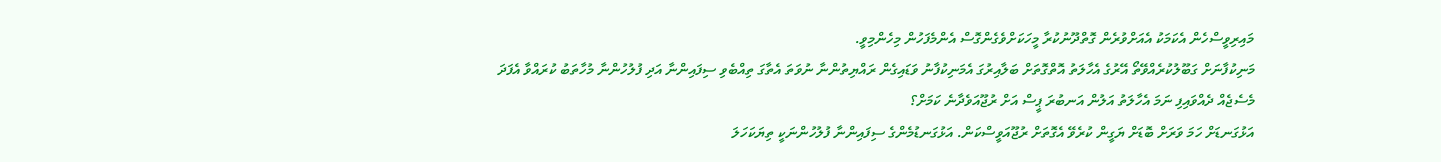މައިރިވީސްހެން އެކަމަކު އެއަށްވުރެން ގޮތްދޫނުކުރާ މީހަކަށްވެގެންގޮސް އެންމެފަހުން މިހެންމިވީ.
މަނިކުފާނަށް ގަބޫލުކުރެއްވޭތޯ އޭރުގެ އެހާލަތު އޮތްގޮތަށް ބަލާއިރުގަ އެމަނިކުފާނު ވަޑައިގެން ރައްޔިތުންނާ ނުވަތަ އެތާގަ ތިއްބެވި ސިފައިންނާ އަދި ފުލުހުންނާ މުހާތަބު ކުރައްވާ އެފަދަ މެސެޖެއް ދެއްވައިފި ނަމަ އެހާލަތު އަލުން އަނބުރަ ޕީސް އަށް ރުޖޫއަވެދާނެ ކަމަށް؟
އަޅުގަނޑަށް ހަމަ ވަރަށް ބޮޑަށް ޔަގީން ކުރެވޭ އެގޮތަށް ރުޖޫއަވީސްކަން. އަޅުގަނޑުމެންގެ ސިފައިންނާ ފުލުހުންނަކީ ތިޔަކަހަލަ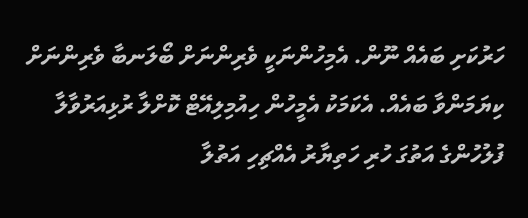ހަރުކަށި ބައެއް ނޫން. އެމިހުންނަކީ ވެރިންނަށް ބޯލަނބާ ވެރިންނަށް ކިޔަމަންވާ ބައެއް. އެކަމަކު އެމީހުން ހިއުމިލިއޭޓް ކޮށްލާ ރުޅިއަރުވާލާ ފުލުހުންގެ އަތުގަ ހުރި ހަތިޔާރު އެއްޗިހި އަތުލާ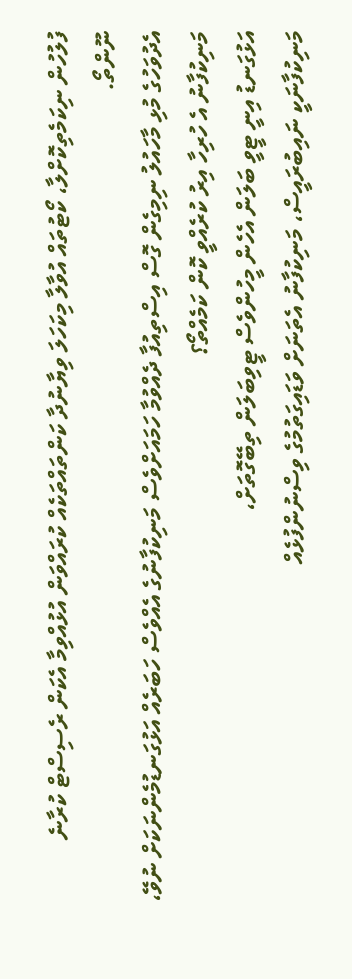ފުލުހުން ނިކަމެތިކޮށްލާ، ކޯޓުތައް އުވާލާ މިކަހަލަ ވިޔާނުދާ ކަންތައްތަކެއް ކުރައްވަން އުޅުއްވިމާ އެކަން ރެސިސްޓް ކުރާނެ ނޫންތޯ.
އެދުވަހުގެ މުޅި މާހައުލު ނިމިގެން ގޮސް އިސްތިއުފާ ދެއްވުމާ ހަމައަށްވެސް މަނިކުފާނުގެ އެއްވެސް ހަބަރެއް އަޅުގަނޑުމެންނަކަށް ނުވޭ، މަނިކުފާނު އެ ހުރިހާ އިރު ކުރެއްވީ ކޮން ކަމެއްތޯ؟
އަޅުގަނޑު އިނީ ޓީވީ ބަލަން އެހެން މީހުންވެސް ޓީވިބަލަން ތިބޭގޮތަށް،
މަނިކުފާނަކީ ނައިބުރައީސް، މަނިކުފާނު އެތަނަށް ވަޑައިގަތުމުގެ ވިސްނުންފުޅެއް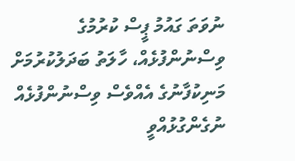ނުވަތަ ގައުމު ޕީސް ކުރުމުގެ ވިސްނުންފުޅެއް، ހާލަތު ބަދަލުކުރުމަށް މަނިކުފާނުގެ އެއްވެސް ވިސްނުންފުޅެއް ނުގެންގުޅުއްވީ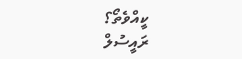ކީއްވެތޯ؟
ރައީސުލް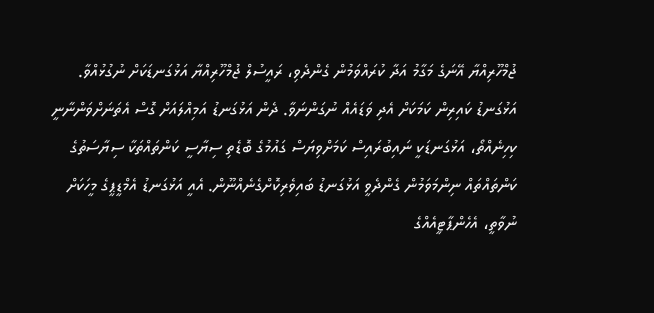ޖުމްހޫރިއްޔާ އޭނަގެ މަގާމު އަދާ ކުރައްވަމުން ގެންދެވި، ރައީސުލް ޖުމްހޫރިއްޔާ އަޅުގަނޑަކަށް ނުގުޅުއްވާ. އަޅުގަނޑު ކައިރިން ކަމަކަށް އެދި ވަޑައެއް ނުގަންނަވާ. ދެން އަޅުގަނޑު އަމިއްލައަށް ގޮސް އެތަނަށްވަންނާނީ ކިހިނެއްތޯ، އަޅުގަނޑަކީ ނައިބުރައިސް ކަމަށްވިޔަސް ގައުމުގެ ބޮޑެތި ސިޔާސީ ކަންތައްތަކާ ސިޔާސަތުގެ ކަންތައްތައް ނިންމަވަމުން ގެންދެވީ އަޅުގަނޑު ބައިވެރިކޮށްގެނެއްނޫން. އެއީ އަޅުގަނޑު އެމްޑީޕީގެ މީހަކަށް ނުވާތީ، އެހެންޕާޓީއެއްގެ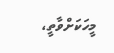މީހަކަށްވާތީ،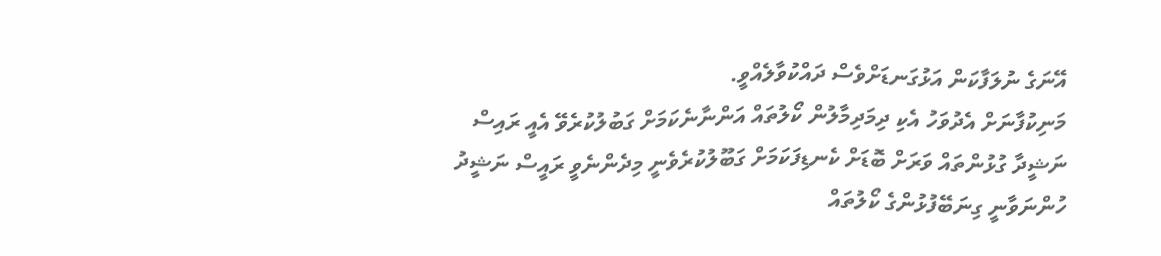އޭނަގެ ނުލަފާކަން އަޅުގަނޑަށްވެސް ދައްކުވާލެއްވީ.
މަނިކުފާނަށް އެދުވަހު އެކި ދިމަދިމާލުން ކޯލުތައް އަންނާނެކަމަށް ގަބުލުކުރެވޭ އެއީ ރައިސް ނަޝީދާ ގުޅުންތައް ވަރަށް ބޮޑަށް ކެނޑިފަކަމަށް ގަބޫލުކުރެވެނީ މިދެންނެވީ ރައީސް ނަޝީދު ހުންނަވާނީ ގިނަބޭފުޅުންގެ ކޯލުތައް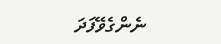ނެންގެވޭފަދަ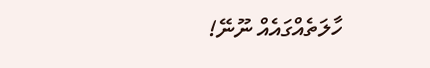ހާލަތެއްގައެއް ނޫނޭ!